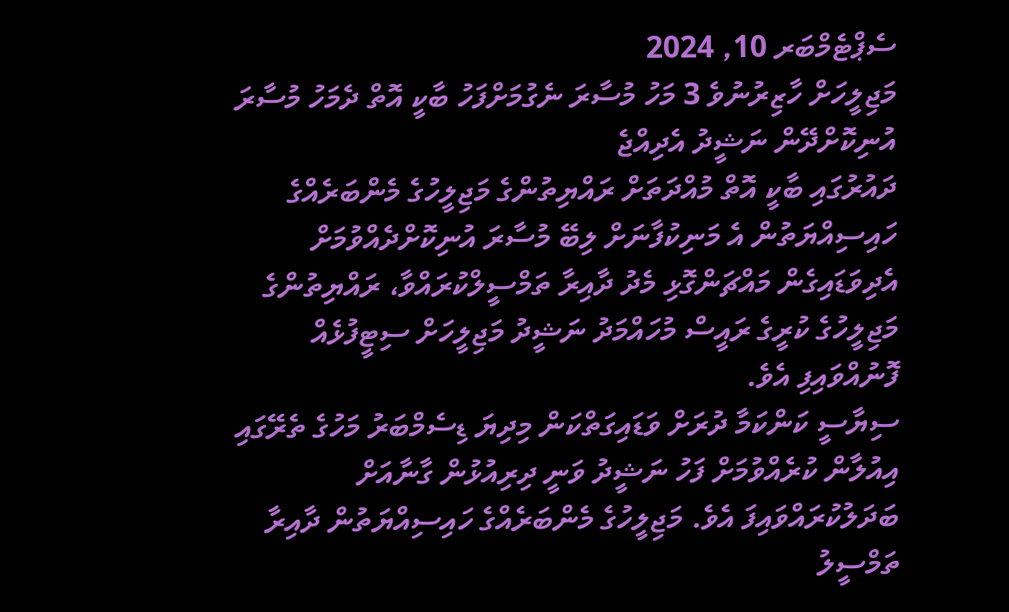ސެޕްޓެމްބަރ 10, 2024
މަޖިލީހަށް ހާޒިރުނުވެ 3 މަހު މުސާރަ ނެގުމަށްފަހު ބާކީ އޮތް ދެމަހު މުސާރަ އުނިކޮށްދޭން ނަޝީދު އެދިއްޖެ
ދައުރުގައި ބާކީ އޮތް މުއްދަތަށް ރައްޔިތުންގެ މަޖިލީހުގެ މެންބަރެއްގެ ހައިސިއްޔަތުން އެ މަނިކުފާނަށް ލިބޭ މުސާރަ އުނިކޮށްދެއްވުމަށް އެދިވަޑައިގެން މައްޗަންގޮޅި މެދު ދާއިރާ ތަމްސީލްކުރައްވާ، ރައްޔިތުންގެ މަޖިލީހުގެ ކުރީގެ ރައީސް މުހައްމަދު ނަޝީދު މަޖިލީހަށް ސިޓީފުޅެއް ފޮނުއްވައިފި އެވެ.
ސިޔާސީ ކަންކަމާ ދުރަށް ވަޑައިގަތްކަން މިދިޔަ ޑިސެމްބަރު މަހުގެ ތެރޭގައި އިއުލާން ކުރެއްވުމަށް ފަހު ނަޝީދު ވަނީ ދިރިއުޅުން ގާނާއަށް ބަދަލުކުރައްވައިފަ އެވެ. މަޖިލީހުގެ މެންބަރެއްގެ ހައިސިއްޔަތުން ދާއިރާ ތަމްސީލު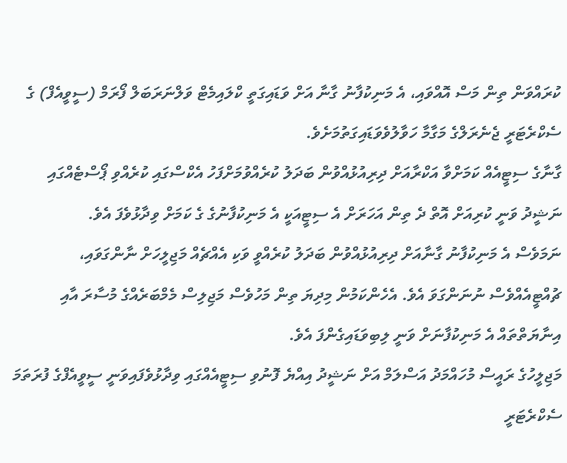ކުރައްވަން ތިން މަސް އޮއްވައި، އެ މަނިކުފާނު ގާނާ އަށް ވަޑައިގަތީ ކްލައިމެޓް ވަލްނަރަބަލް ފޯރަމް (ސީވީއެފް) ގެ ސެކްރެޓަރީ ޖެނެރަލްގެ މަގާމާ ހަވާލުވެވަޑައިގަތުމަށެވެ.
ގާނާގެ ސިޓީއެއް ކަމަށްވާ އަކްރާއަށް ދިރިއުޅުއްވުން ބަދަލު ކުރެއްވުމަށްފަހު އެކްސްގައި ކުރެއްވި ޕޯސްޓެއްގައި ނަޝީދު ވަނީ ކުރިއަށް އޮތް ދެ ތިން އަހަރަށް އެ ސިޓީއަކީ އެ މަނިކުފާނުގެ ގެ ކަމަށް ވިދާޅުވެފަ އެވެ.
ނަމަވެސް އެ މަނިކުފާނު ގާނާއަށް ދިރިއުޅުއްވުން ބަދަލު ކުރެއްވީ ވަކި އެއްޗެއް މަޖިލީހަށް ނާންގަވައި، ޗުއްޓީއެއްވެސް ނުނަންގަވަ އެވެ. އެހެންކަމުން މިދިޔަ ތިން މަހުވެސް މަޖިލިސް މެމްބަރެއްގެ މުސާރަ އާއި އިނާޔަތްތައް އެ މަނިކުފާނަށް ވަނީ ލިބިވަޑައިގެންފަ އެވެ.
މަޖިލީހުގެ ރައީސް މުހައްމަދު އަސްލަމް އަށް ނަޝީދު އިއްޔެ ފޮނުވި ސިޓީއެއްގައި ވިދާޅުވެފައިވަނީ ސީވީއެފްގެ ފުރަތަމަ ސެކްރެޓަރީ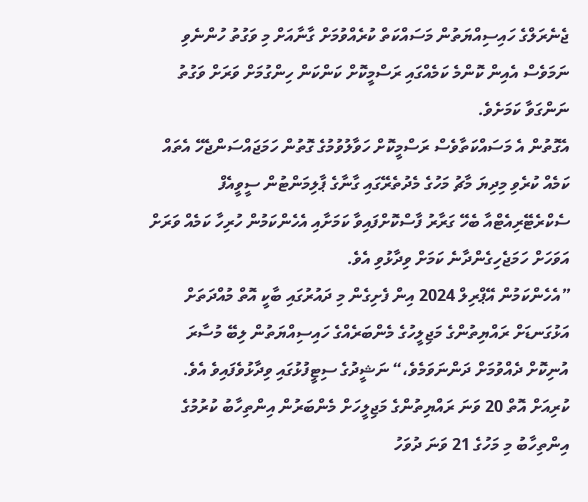ޖެނެރަލްގެ ހައިސިއްޔަތުން މަސައްކަތް ކުރެއްވުމަށް ގާނާއަށް މި ވަގުތު ހުންނެވި ނަމަވެސް އެއިން ކޮންމެ ކަމެއްގައި ރަސްމީކޮށް ކަންކަން ހިންގުމަށް ވަރަށް ވަގުތު ނަންގަވާ ކަމަށެވެ.
އެގޮތުން އެ މަސައްކަތާވެސް ރަސްމީކޮށް ހަވާލުވުމުގެ ގޮތުން ހަމަޖައްސަންޖެހޭ އެތައް ކަމެއް ކުރެވި މިދިޔަ މާޗު މަހުގެ މެދުތެރޭގައި ގާނާގެ ޕާލިމަންޓުން ސީވީއެފް ސެކްރެޓޭރިއެޓްއާ ބެހޭ ގަރާރު ފާސްކޮށްފައިވާ ކަމަށާއި އެހެންކަމުން ހުރިހާ ކަމެއް ވަރަށް އަވަހަށް ހަމަޖެހިގެންދާނެ ކަމަށް ވިދާޅުވި އެވެ.
”އެހެންކަމުން އޭޕްރިލް 2024 އިން ފެށިގެން މި ދައުރުގައި ބާކީ އޮތް މުއްދަތަށް އަޅުގަނޑަށް ރައްޔިތުންގެ މަޖިލީހުގެ މެންބަރެއްގެ ހައިސިއްޔަތުން ލިބޭ މުސާރަ އުނިކޮށް ދެއްވުމަށް ދަންނަވަމެވެ،“ ނަޝީދުގެ ސިޓީފުޅުގައި ވިދާޅުވެފައިވެ އެވެ.
ކުރިއަށް އޮތް 20 ވަނަ ރައްޔިތުންގެ މަޖިލީހަށް މެންބަރުން އިންތިހާބު ކުރުމުގެ އިންތިހާބު މި މަހުގެ 21 ވަނަ ދުވަހު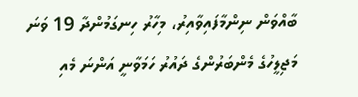ބާއްވަން ނިންމާފައިވާއިރު، މިހާރު ހިނގަމުންދާ 19 ވަނަ މަޖިލީހުގެ މެންބަރުންގެ ދައުރު ހަމަވާނީ އަންނަ މެއި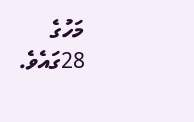މަހުގެ 28ގައެވެ.